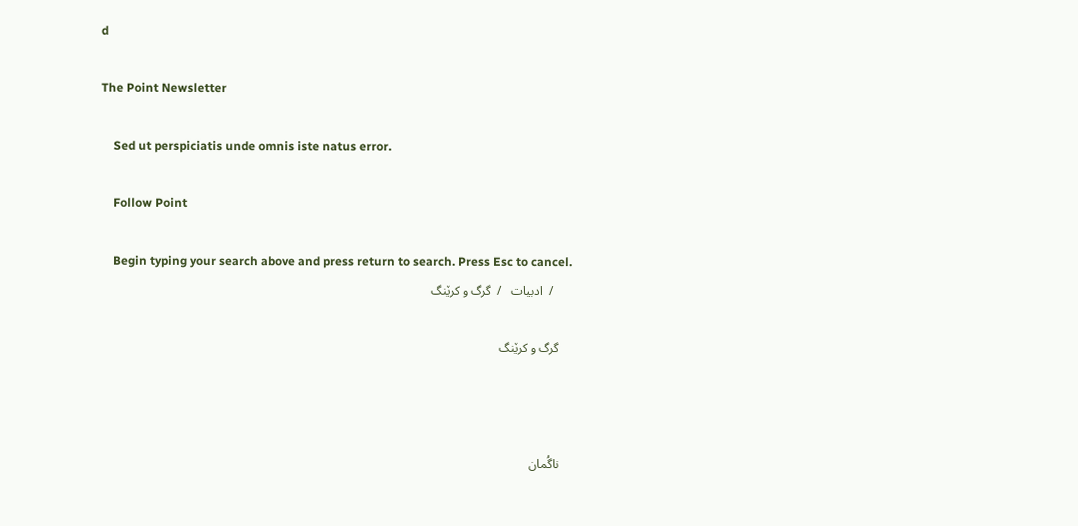d

The Point Newsletter

    Sed ut perspiciatis unde omnis iste natus error.

    Follow Point

    Begin typing your search above and press return to search. Press Esc to cancel.
      /  ادبیات   /  گرگ و کرێنگ

    گرگ و کرێنگ



    ناگُمان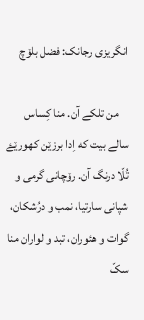انگریزی رجانک: فضل بلۆچ

    من تلکے آن. منا کِساس سالے بیت که اِدا برزێن کهورێۓ تُلّا درنگ آن. رۆچانی گرمی و شپانی سارتیا، نمب و درُشکان، گوات و هئوران، تبد و لواران منا سکّ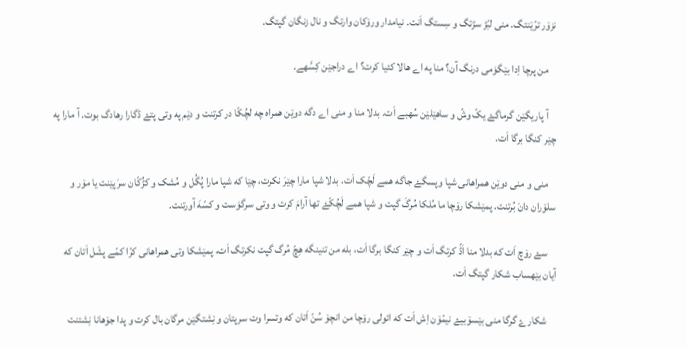نزۆر ترّێنتگ. منی لبّڑ سڑتگ و سِستگ اَنت. نیامدار ورۆکان وارتگ و نال زنگان گپتگ.

    من پرچا اِدا بێگوَمی درنگ آن؟ منا په اے هالا کئیا کرت؟ اے دراجێن کِسَّهے.

    آ پاریگێن گرماگۓ یکّ وشّ و ساهێلێن سُهبے اَت. بدلا منا و منی اے دگه دوێن همراه چه لچُکّا در کرتنت و دێم په وتی پتۓ ڈگارا رهادگ بوت. آ مارا په چێر کنگا برگا اَت.

    منی و منی دوێن همراهانی شپا وپسگۓ جاگه همے لَچّک اَت. بدلا شپا مارا چێرَ نکرت، چێا که شپا مارا پُگُل و مُشک و کڑُکّان سرَپێنت یا مۆر و سلۆران دانَ بُرتنت. پمێشکا رۆچا ما مُلکا مُرگَ گپت و شپا همے لَچُکّۓ تها آرامَ کرت و وتی سرگوَست و کسّهَ آورتنت.

    سۓ رۆچ اَت که بدلا منا اَڈّ کرتگ اَت و چێر کنگا برگا اَت، بله من تنینگه هِچّ مُرگ گپت نکرتگ اَت، پمێشکا وتی همراهانی کرّا کمّے پشَل اَتان که آیان بێهساب شکار گپتگ اَت.

    شکارۓ گرگا منی بێسۆبیۓ نیمّۆن اِش اَت که ائولی رۆچا من انچۆ سُنّ اَتان که وتسرا وت سرپتان و نِشتگێن مرگان بال کرت و پدا جۆهانا نِشتنت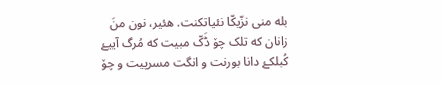بله منی نزّیکّا نئیاتکنت. هئیر، نون منَ زانان که تلک چۆ ڈَکّ مبیت که مُرگ آییۓ کُبلکۓ دانا بورنت و انگت مسرپیت و چۆ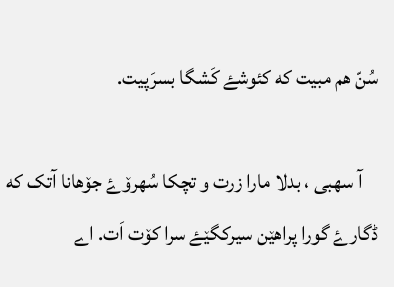سُنّ هم مبیت که کئوشۓ کَشگا بسرَپیت.

    آ سهبی ، بدلا مارا زرت و تچکا سُهرۆۓ جۆهانا آتک که ڈگارۓ گورا پراهێن سیرکگێۓ سرا کۆت اَت. اے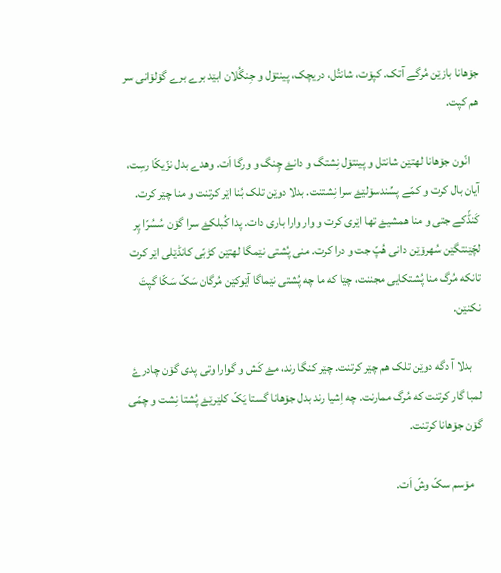جۆهانا بازێن مُرگے آتک. کپۆت، شانتُل، دریچک، پینتۆل و جِنگُلان ابێد برے برے گۆلۆانی سر هم کپت.

    انّون جۆهانا لهتێن شانتل و پینتۆل نِشتگ و دانۓ چِنگ و ورگا اَت. وهدے بدل نزّیکّا رسِت، آیان بال کرت و کمّے پسِّندسۆلێۓ سرا نِشتنت. بدلا دوێن تلک بُنا اێر کرتنت و منا چێر کرت. کَنڈّکے جتی و منا همشیۓ تها اێری کرت و وار وارا باری دات. پدا کُبلکۓ سرا گۆن سُسُرّا پِر لچّێنتگێن سُهرۆێن دانی هُپّ جت و درا کرت. منی پُشتی نێمگا لهتێن کڑبّی کانڈێلی اێر کرت تانکه مُرگ منا پُشتکایی مجننت، چێا که ما چه پُشتی نێماگا آێوکێن مُرگان سَکّ سَکّا گپتَ نکنێن.

    بدلا آ دگه دوێن تلک هم چێر کرتنت. چێر کنگا رند، مۓ کَش و گوارا وتی پدی گۆن چادرۓ لمبا گار کرتنت که مُرگ ممارنت. چه اِشیا رند بدل جۆهانا گستا یَکّ کلێرێۓ پُشتا نِشت و چمّی گۆن جۆهانا کرتنت.

    مۆسم سکّ وشّ اَت.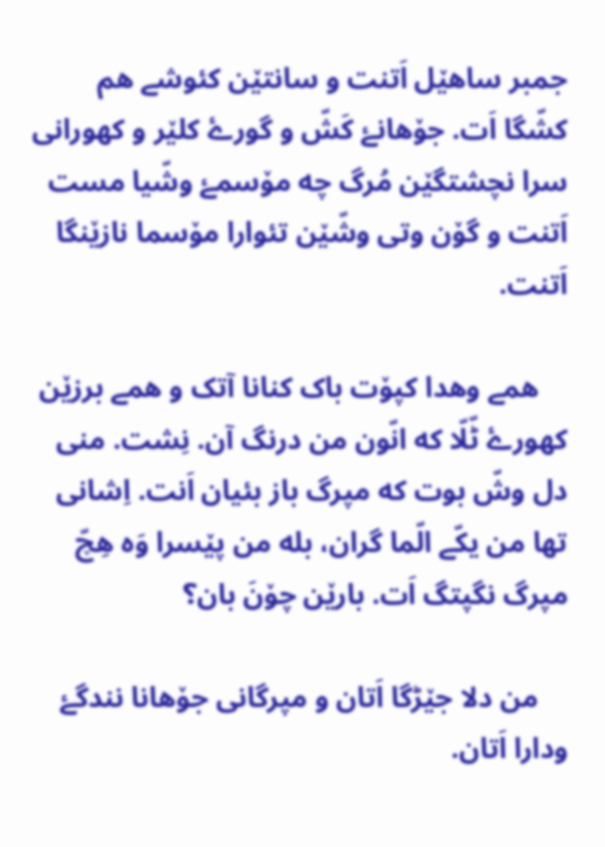جمبر ساهێل اَتنت و سانتێن کئوشے هم کشّگا اَت. جۆهانۓ کَشّ و گورۓ کلێر و کهورانی سرا نچشتگێن مُرگ چه مۆسمۓ وشّیا مست اَتنت و گۆن وتی وشّێن تئوارا مۆسما نازێنگا اَتنت.

    همے وهدا کپۆت باک کنانا آتک و همے برزێن کهورۓ ٹّلّا که انّون من درنگ آن. نِشت. منی دل وشّ بوت که مپرگ باز بئیان اَنت. اِشانی تها من یکّے الّما گران، بله من پێسرا وَه هِچّ مپرگ نگپتگ اَت. بارێن چۆنَ بان؟

    من دلا جێڑگا اَتان و مپرگانی جۆهانا نندگۓ ودارا اَتان.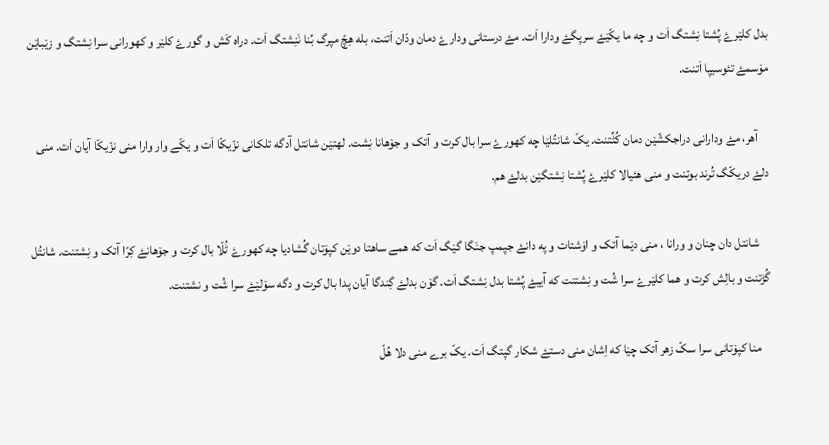بدل کلێرۓ پُشتا نِشتگ اَت و چه ما یکّێۓ سرپگۓ ودارا اَت. مۓ درستانی ودارۓ دمان ودّان اَتنت، بله هِچّ مپرگ بُنا نَنِشتگ اَت. دراه کَش و گورۓ کلێر و کهورانی سرا نِشتگ و زێباێن مۆسمۓ تئوسیپا اَتنت.

    آهر، مۓ ودارانی دراجکشّێن دمان کُٹِّتنت. یکّ شانتُلێا چه کهورۓ سرا بال کرت و آتک و جۆهانا نِشت. لهتێن شانتل آدگه تلکانی نزّیکّا اَت و یکّے وار وارا منی نزّیکّا آیان اَت. منی دلۓ دریکّگ تُرند بوتنت و منی هئیالا کلێرۓ پُشتا نِشتگێن بدلۓ هم.

    شانتل دان چنان و ورانا ، منی دێما آتک و اۆشتات و په دانۓ جپمپ جنَگا گێگ اَت که همے ساهتا دوێن کپۆتان گُشادیا چه کهورۓ ٹُلّا بال کرت و جۆهانۓ کِرّا آتک و نِشتنت. شانتُل گُڑتنت و بالِش کرت و هما کلێرۓ سرا شُت و نِشتنت که آییۓ پُشتا بدل نِشتگ اَت. گۆن بدلۓ گِندگا آیان پدا بال کرت و دگه سۆلێۓ سرا شُت و نشتنت.

    منا کپۆتانی سرا سکّ زهر آتک چێا که اِشان منی دستۓ شکار گپتگ اَت. یکّ برے منی دلا هُلّ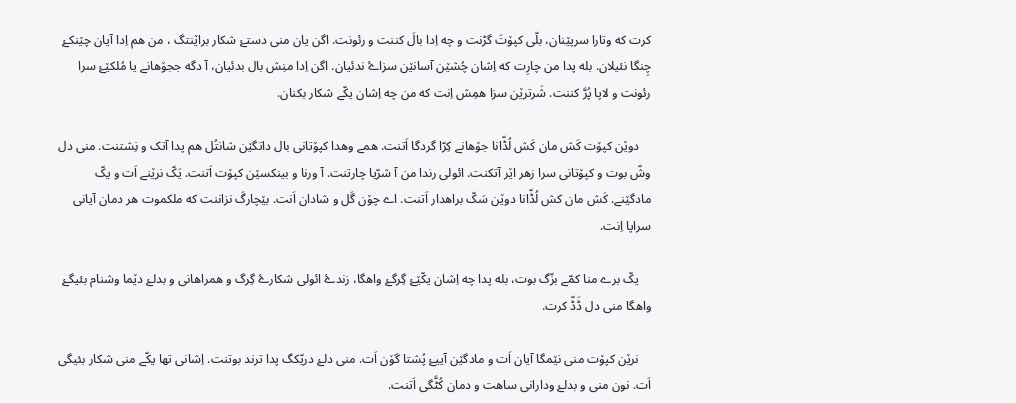کرت که وتارا سرپێنان، بلّی کپۆتَ گڑنت و چه اِدا بالَ کننت و رئونت. اگن یان منی دستۓ شکار براێنتگ ، من هم اِدا آیان چێنکۓ چِنگا نئیلان. بله پدا من چارِت که اِشان چُشێن آسانێن سزاۓ ندئیان. اگن اِدا منِش بال بدئیان، آ دگه ججۆهانے یا مُلکێۓ سرا رئونت و لاپا پُرَّ کننت. شَرترێن سزا همِش اِنت که من چه اِشان یکّے شکار بکنان.

    دوێن کپۆت کَش مان کَش لُڈّانا جۆهانے کِرّا گردگا اَتنت. همے وهدا کپۆتانی بال داتگێن شانتُل هم پدا آتک و نِشتنت. منی دل وشّ بوت و کپۆتانی سرا زهر اێر آتکنت. ائولی رندا من آ شرّیا چارتنت. آ ورنا و بینکسێن کپۆت اَتنت. یَکّ نرێنے اَت و یکّ مادگێنے. کَش مان کش لُڈّانا دوێن سَکّ براهدار اَتنت. اے چۆن گَل و شادان اَنت. بێچارگَ نزاننت که ملکموت هر دمان آیانی سراپا اِنت.

    یکّ برے منا کمّے بزّگ بوت، بله پدا چه اِشان یکّێۓ گِرگۓ واهگا، زندۓ ائولی شکارۓ گِرگ و همراهانی و بدلۓ دێما وشنام بئیگۓ واهگا منی دل ڈَڈّ کرت.

    نرێن کپۆت منی نێمگا آیان اَت و مادگێن آییۓ پُشتا گۆن اَت. منی دلۓ دریّکگ پدا ترند بوتنت. اِشانی تها یکّے منی شکار بئیگی اَت. نون منی و بدلۓ ودارانی ساهت و دمان کُٹَّگی اَتنت.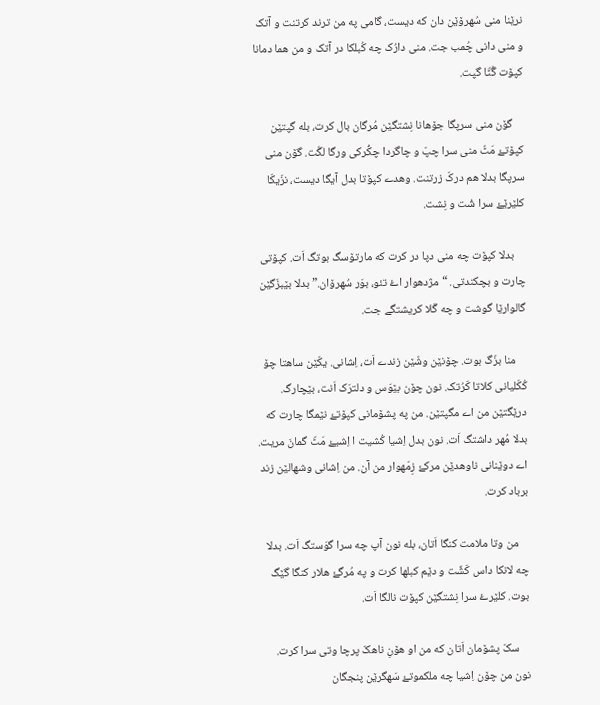نرێنا منی سُهرۆێن دان که دیست، گامی په من ترند کرتنت و آتک و منی دانی چُمب جت. منی دارُک چه کُبلکا در آتک و من هما دمانا کپۆت گُٹّا گپت.

    گۆن منی سرپگا جۆهانا نِشتگێن مُرگان بال کرت، بله گپتێن کپۆتۓ مَٹّ منی سرا چپّ و چاگردا چکُّرکی ورگا لگّت. گۆن منی سرپگا بدلا هم درکّ زرتنت. وهدے کپۆتا بدل آیگا دیست، نزّیکّا کلێرێۓ سرا شُت و نِشت.

    بدلا کپۆت چه منی دپا در کرت که مارتۆسگ بوتگ اَت. کپۆتی چارت و بچکندتی. “مژدهوار اۓ تئو، بوَر سُهرۆان.” بدلا بێبزّگێن گالوارێا گوشت و چه گَلا کریشتگے جت.

    منا بزّگ بوت. چۆنێن وشّێن زندے اَت، اِشانی. یکّێن ساهتا چۆ کُکّلیانی کلاتا کَرُتک. نون چۆن بێوَس و دلترَک اَنت، بێچارگ. درێگتێن من اے مگپتێن. من په پشۆمانی کپۆتۓ نێمگا چارت که بدلا مُهر داشتگ اَت. نون بدل اِشیا کُشیت ا اِشیۓ مَٹّ گمانَ مریت. اے دوێنانی ناوهدێن مرکۓ زِمّهوار من آن. من اِشانی وشهالێن زند برباد کرت.

    من وتا ملامت کنگا اَتان، بله نون آپ چه سرا گوَستگ اَت. بدلا چه لانکا داس کَشِّت و دێم کبلها کرت و په مُرگۓ هلار کنگا گێگ بوت. کلێرۓ سرا نِشتگێن کپۆت نالگا اَت.

    سکّ پشۆمان اَتان که من او هۆنِ ناهکّ پرچا وتی سرا کرت. نون من چۆن اِشیا چه ملکموتۓ سَهگرێن پنجگان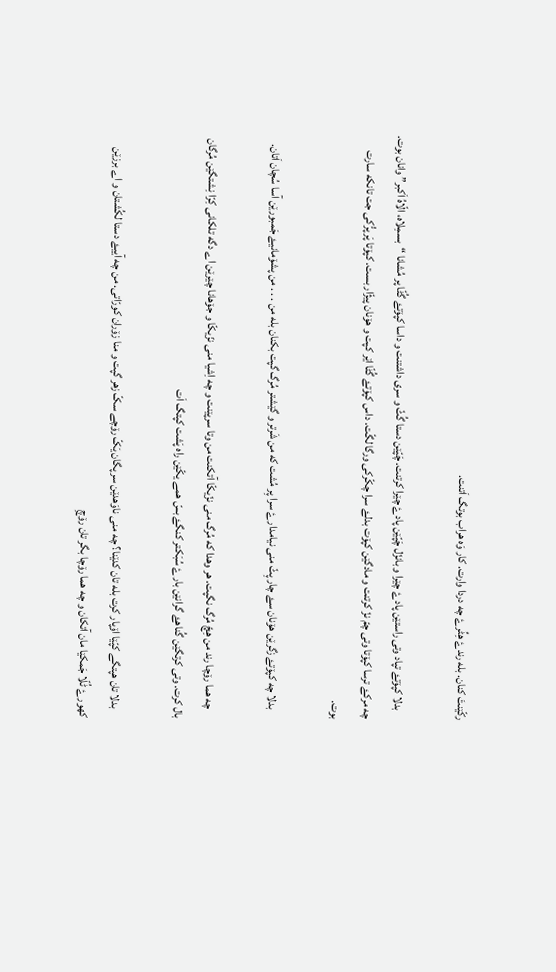رکّێنتَ کنان. بله رندۓ هِٹِّرۓ چه دردا وارت. کار وَه هراب بوتگ اَتنت.

    بدلا کپۆتۓ تپاد وتی راستێن پادۓ چێرا و بانزّل چَپّێن پادۓ چێرا کرتنت. چَپّێن دستا گُٹّ و سری داشتنت و داسا کپۆتۓ گُٹّا پر مُشانا “بسمِلاه، الّاهُ اَکبر” وانان بوت. چه مرکۓ ترسا کپۆتا وتی چمّ نزّ کرتنت و مادگێن کپۆت بدلۓ سرا چکّرکی ورگا لگّت. داس کپۆتۓ گُٹّا اێر کپت و هۆنان پیژّار بست. کپۆتا پَر پرُّکی جت تانکه سارت بوت.

    بدلا چه کپۆتۓ زگرێن هۆنان سۓ چار پِٹّ منی نیامدارۓ سرا پِر مُشت که من شَرتر و گێشتر مُرگ گپت بکنان بله من . . . من پشۆمانیۓ جَمبورێن آسا سُچان اَتان.

    چه هما رۆچا رند من هِچّ مُرگ نگپت. هر وهدا که مُرگ منی نزّیکّا آتکنت من وتا سرپێنت و چه اِشیا منی نزّیکّا و جۆهانا چێرێن اے دگه تلکانی کِرّا نِشتگێن مُرگان بال کرت. وتی کرتگێن گُناهۓ گرانێن بارۓ سُبَکتر کنگۓ بسّ همے یکّێن راه پَشت کپتگ اَت

    بدلا تان هپتگے کپّێا اۆپار کرت بله تان کدێنا؟ چه منی ناوَهدێن سرپگان یَکّ رۆچے سکّ زهر گپت و منا زۆران کورّاتی. من چه آییۓ دستا لکُشتان و اے برزێن کهورۓ ٹُلّا جَمکێا مان آتکان و چه هما رۆچا بگر تان رۆچِ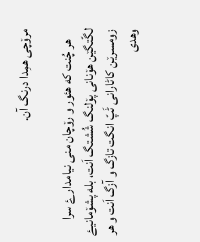مرۆچی همِدا درنگ آن.

    هر چُنت که هئور و رۆچان منی نیامدارۓ سرا لگّتگێن هۆنانی پۆلنگ شُشتگ اَنت، بله پشۆمانیۓ زومسرێن کاٹارانی ٹَپّ انگت تازگ و آزگ اَنت و هر وهدی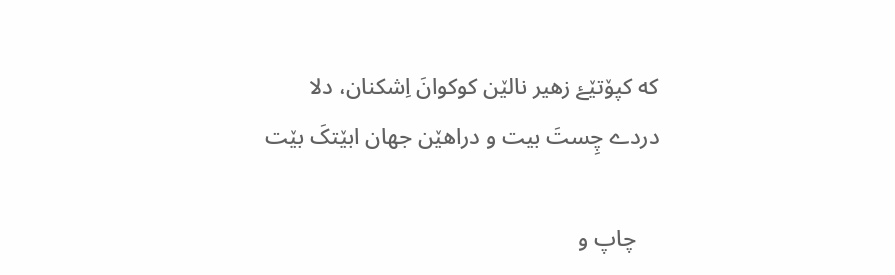که کپۆتێۓ زهیر نالێن کوکوانَ اِشکنان، دلا دردے چِستَ بیت و دراهێن جهان ابێتکَ بێت

    چاپ و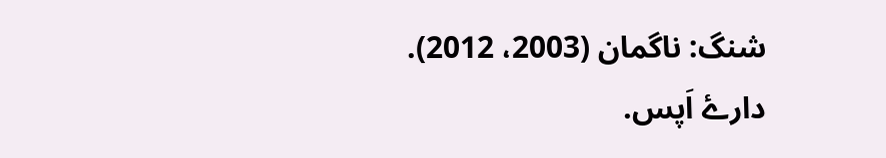شنگ: ناگمان (2003، 2012). دارۓ اَپس.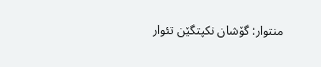منتوار: گۆشان نکپتگێن تئوار